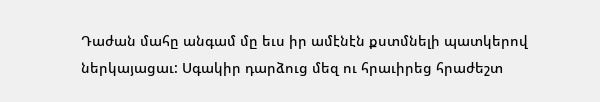Դաժան մահը անգամ մը եւս իր ամէնէն քստմնելի պատկերով ներկայացաւ: Սգակիր դարձուց մեզ ու հրաւիրեց հրաժեշտ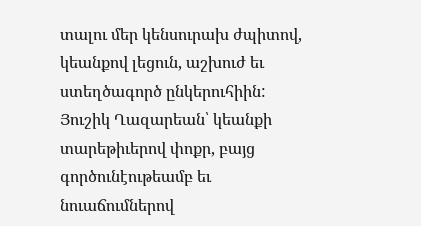տալու մեր կենսուրախ ժպիտով, կեանքով լեցուն, աշխուժ եւ ստեղծագործ ընկերուհիին:
Յուշիկ Ղազարեան՝ կեանքի տարեթիւերով փոքր, բայց գործունէութեամբ եւ նուաճումներով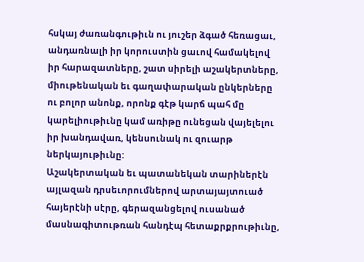հսկայ ժառանգութիւն ու յուշեր ձգած հեռացաւ, անդառնալի իր կորուստին ցաւով համակելով իր հարազատները, շատ սիրելի աշակերտները, միութենական եւ գաղափարական ընկերները ու բոլոր անոնք, որոնք գէթ կարճ պահ մը կարելիութիւնը կամ առիթը ունեցան վայելելու իր խանդավառ, կենսունակ ու զուարթ ներկայութիւնը:
Աշակերտական եւ պատանեկան տարիներէն այլազան դրսեւորումներով արտայայտուած հայերէնի սէրը, գերազանցելով ուսանած մասնագիտութռան հանդէպ հետաքրքրութիւնը,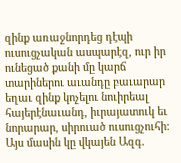զինք առաջնորդեց դէպի ուսուցչական ասպարէզ, ուր իր ունեցած քանի մը կարճ տարիներու աւանդը բաւարար եղաւ զինք կոչելու նուիրեալ հայերէնաւանդ, իւրայատուկ եւ նորարար, սիրուած ուսուցչուհի: Այս մասին կը վկայեն Ազգ.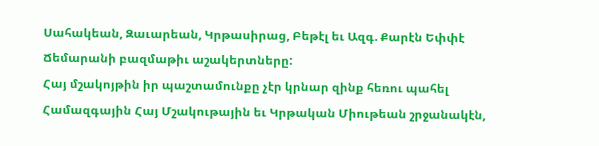Սահակեան, Զաւարեան, Կրթասիրաց, Բեթէլ եւ Ազգ. Քարէն Եփփէ Ճեմարանի բազմաթիւ աշակերտները:
Հայ մշակոյթին իր պաշտամունքը չէր կրնար զինք հեռու պահել Համազգային Հայ Մշակութային եւ Կրթական Միութեան շրջանակէն,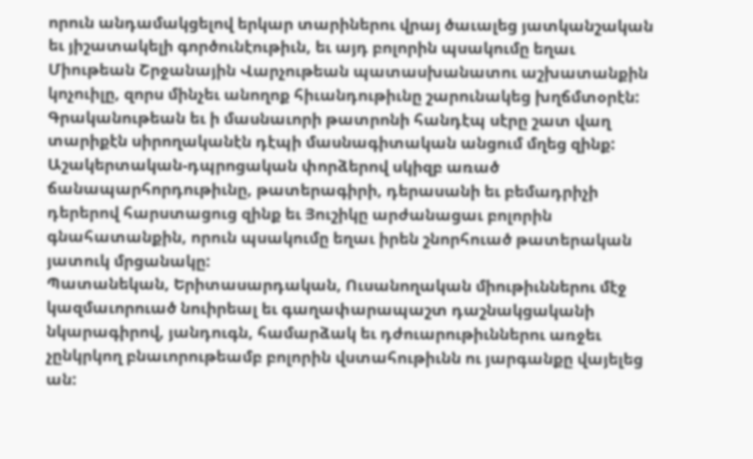որուն անդամակցելով երկար տարիներու վրայ ծաւալեց յատկանշական եւ յիշատակելի գործունէութիւն, եւ այդ բոլորին պսակումը եղաւ Միութեան Շրջանային Վարչութեան պատասխանատու աշխատանքին կոչուիլը, զորս մինչեւ անողոք հիւանդութիւնը շարունակեց խղճմտօրէն: Գրականութեան եւ ի մասնաւորի թատրոնի հանդէպ սէրը շատ վաղ տարիքէն սիրողականէն դէպի մասնագիտական անցում մղեց զինք: Աշակերտական-դպրոցական փորձերով սկիզբ առած ճանապարհորդութիւնը, թատերագիրի, դերասանի եւ բեմադրիչի դերերով հարստացուց զինք եւ Յուշիկը արժանացաւ բոլորին գնահատանքին, որուն պսակումը եղաւ իրեն շնորհուած թատերական յատուկ մրցանակը:
Պատանեկան, Երիտասարդական, Ուսանողական միութիւններու մէջ կազմաւորուած նուիրեալ եւ գաղափարապաշտ դաշնակցականի նկարագիրով, յանդուգն, համարձակ եւ դժուարութիւններու առջեւ չընկրկող բնաւորութեամբ բոլորին վստահութիւնն ու յարգանքը վայելեց ան: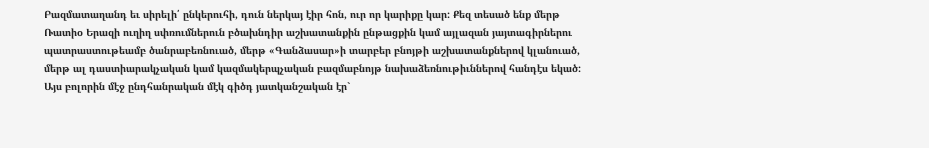Բազմատաղանդ եւ սիրելի՛ ընկերուհի, դուն ներկայ էիր հոն, ուր որ կարիքը կար: Քեզ տեսած ենք մերթ Ռատիօ Երազի ուղիղ սփռումներուն բծախնդիր աշխատանքին ընթացքին կամ այլազան յայտագիրներու պատրաստութեամբ ծանրաբեռնուած, մերթ «Գանձասար»ի տարբեր բնոյթի աշխատանքներով կլանուած, մերթ ալ դաստիարակչական կամ կազմակերպչական բազմաբնոյթ նախաձեռնութիւններով հանդէս եկած: Այս բոլորին մէջ ընդհանրական մէկ գիծդ յատկանշական էր`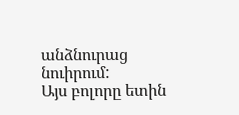անձնուրաց նուիրում:
Այս բոլորը ետին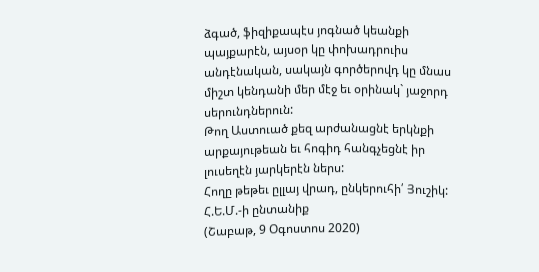ձգած, ֆիզիքապէս յոգնած կեանքի պայքարէն, այսօր կը փոխադրուիս անդէնական, սակայն գործերովդ կը մնաս միշտ կենդանի մեր մէջ եւ օրինակ` յաջորդ սերունդներուն:
Թող Աստուած քեզ արժանացնէ երկնքի արքայութեան եւ հոգիդ հանգչեցնէ իր լուսեղէն յարկերէն ներս:
Հողը թեթեւ ըլլայ վրադ, ընկերուհի՛ Յուշիկ:
Հ.Ե.Մ.-ի ընտանիք
(Շաբաթ, 9 Օգոստոս 2020)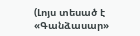(Լոյս տեսած է «Գանձասար»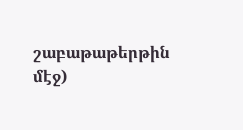շաբաթաթերթին մէջ)